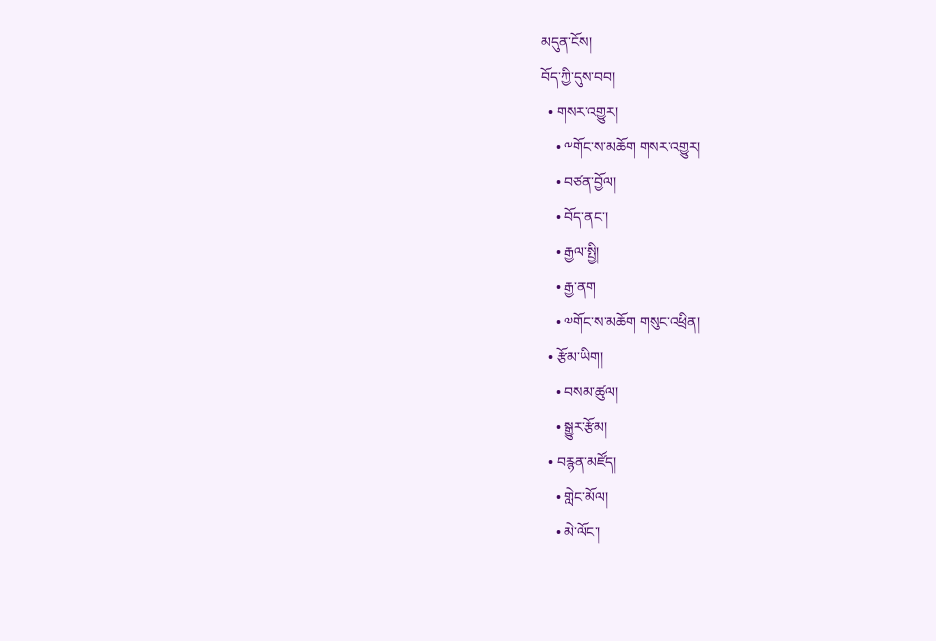མདུན་ངོས།
བོད་ཀྱི་དུས་བབ།
  • གསར་འགྱུར།
    • ༸གོང་ས་མཆོག གསར་འགྱུར།
    • བཙན་བྱོལ།
    • བོད་ནང་།
    • རྒྱལ་སྤྱི།
    • རྒྱ་ནག
    • ༧གོང་ས་མཆོག གསུང་འཕྲིན།
  • རྩོམ་ཡིག།
    • བསམ་ཚུལ།
    • སྒྱུར་རྩོམ།
  • བརྙན་མཛོད།
    • གླེང་མོལ།
    • མེ་ལོང་།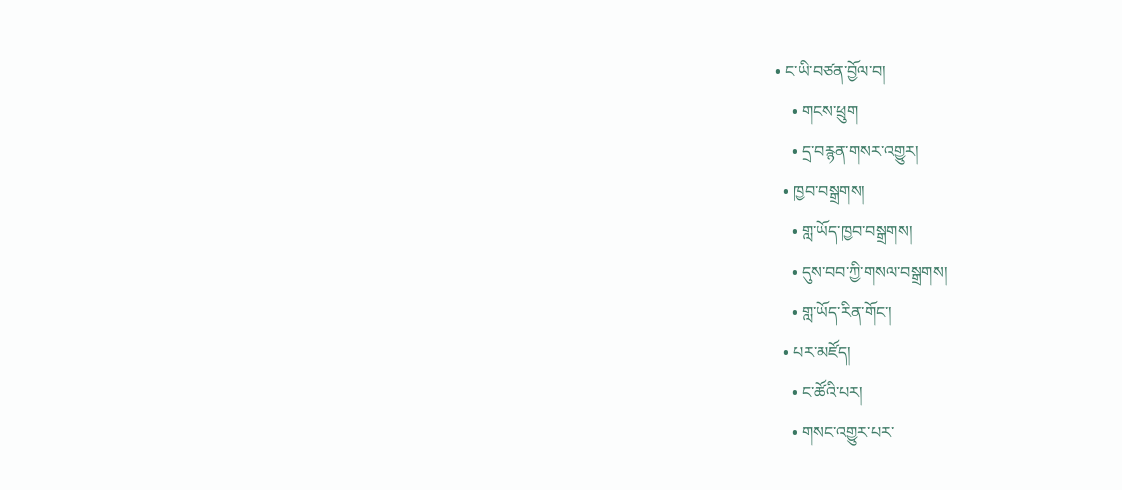• ང་ཡི་བཙན་བྱོལ་བ།
    • གངས་ཕྲུག
    • དྲ་བརྙན་གསར་འགྱུར།
  • ཁྱབ་བསྒྲགས།
    • གླ་ཡོད་ཁྱབ་བསྒྲགས།
    • དུས་བབ་ཀྱི་གསལ་བསྒྲགས།
    • གླ་ཡོད་རིན་གོང་།
  • པར་མཛོད།
    • ང་ཚོའི་པར།
    • གསང་འགྱུར་པར་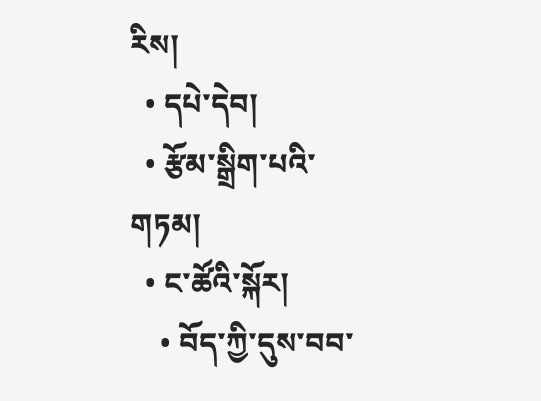རིས།
  • དཔེ་དེབ།
  • རྩོམ་སྒྲིག་པའི་གཏམ།
  • ང་ཚོའི་སྐོར།
    • བོད་ཀྱི་དུས་བབ་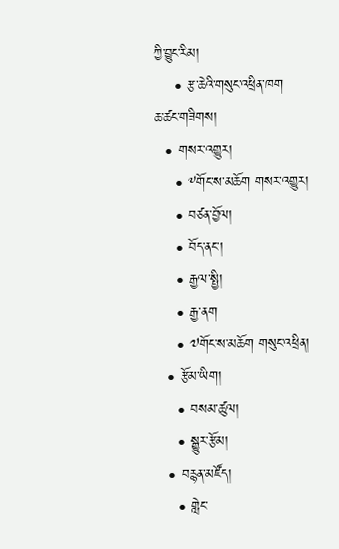ཀྱི་བྱུང་རིམ།
    • རྩ་ཆེའི་གསུང་འཕྲིན་ཁག
ཆ་ཚང་གཟིགས།
  • གསར་འགྱུར།
    • ༸གོང་ས་མཆོག གསར་འགྱུར།
    • བཙན་བྱོལ།
    • བོད་ནང་།
    • རྒྱལ་སྤྱི།
    • རྒྱ་ནག
    • ༧གོང་ས་མཆོག གསུང་འཕྲིན།
  • རྩོམ་ཡིག།
    • བསམ་ཚུལ།
    • སྒྱུར་རྩོམ།
  • བརྙན་མཛོད།
    • གླེང་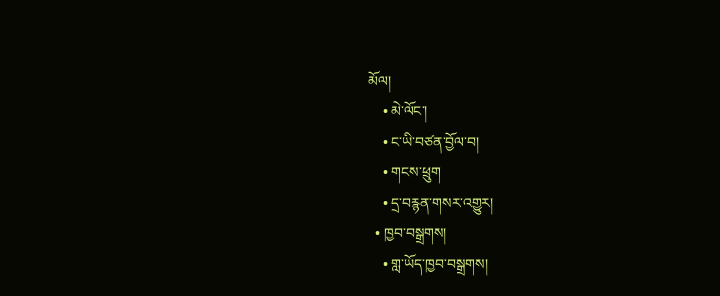མོལ།
    • མེ་ལོང་།
    • ང་ཡི་བཙན་བྱོལ་བ།
    • གངས་ཕྲུག
    • དྲ་བརྙན་གསར་འགྱུར།
  • ཁྱབ་བསྒྲགས།
    • གླ་ཡོད་ཁྱབ་བསྒྲགས།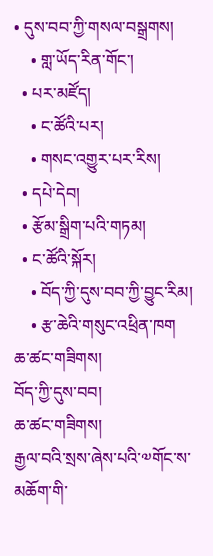• དུས་བབ་ཀྱི་གསལ་བསྒྲགས།
    • གླ་ཡོད་རིན་གོང་།
  • པར་མཛོད།
    • ང་ཚོའི་པར།
    • གསང་འགྱུར་པར་རིས།
  • དཔེ་དེབ།
  • རྩོམ་སྒྲིག་པའི་གཏམ།
  • ང་ཚོའི་སྐོར།
    • བོད་ཀྱི་དུས་བབ་ཀྱི་བྱུང་རིམ།
    • རྩ་ཆེའི་གསུང་འཕྲིན་ཁག
ཆ་ཚང་གཟིགས།
བོད་ཀྱི་དུས་བབ།
ཆ་ཚང་གཟིགས།
རྒྱལ་བའི་སྲས་ཞེས་པའི་༧གོང་ས་མཆོག་གི་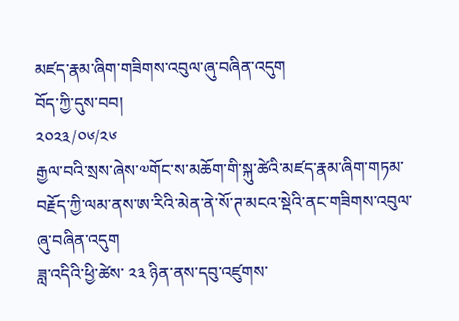མཛད་རྣམ་ཞིག་གཟིགས་འབུལ་ཞུ་བཞིན་འདུག
བོད་ཀྱི་དུས་བབ།
༢༠༢༣/༠༦/༢༦
རྒྱལ་བའི་སྲས་ཞེས་༧གོང་ས་མཆོག་གི་སྐུ་ཚེའི་མཛད་རྣམ་ཞིག་གཏམ་བརྗོད་ཀྱི་ལམ་ནས་ཨ་རིའི་མེན་ནེ་སོ་ཊ་མངའ་སྡེའི་ནང་གཟིགས་འབུལ་ཞུ་བཞིན་འདུག
ཟླ་འདིའི་ཕྱི་ཚེས་ ༢༣ ཉིན་ནས་དབུ་འཛུགས་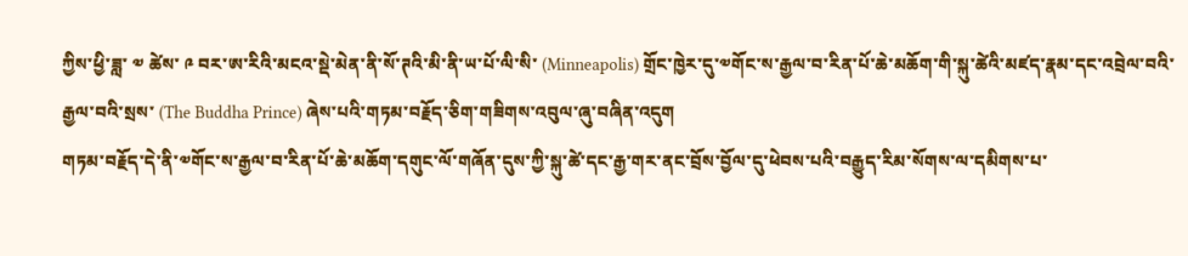ཀྱིས་ཕྱི་ཟླ་ ༧ ཚེས་ ༩ བར་ཨ་རིའི་མངའ་སྡེ་མེན་ནི་སོ་ཊའི་མི་ནི་ཡ་པོ་ལི་སི་ (Minneapolis) གྲོང་ཁྱེར་དུ་༧གོང་ས་རྒྱལ་བ་རིན་པོ་ཆེ་མཆོག་གི་སྐུ་ཚེའི་མཛད་རྣམ་དང་འབྲེལ་བའི་རྒྱལ་བའི་སྲས་ (The Buddha Prince) ཞེས་པའི་གཏམ་བརྗོད་ཅིག་གཟིགས་འབུལ་ཞུ་བཞིན་འདུག
གཏམ་བརྗོད་དེ་ནི་༧གོང་ས་རྒྱལ་བ་རིན་པོ་ཆེ་མཆོག་དགུང་ལོ་གཞོན་དུས་ཀྱི་སྐུ་ཚེ་དང་རྒྱ་གར་ནང་བྲོས་བྱོལ་དུ་ཕེབས་པའི་བརྒྱུད་རིམ་སོགས་ལ་དམིགས་པ་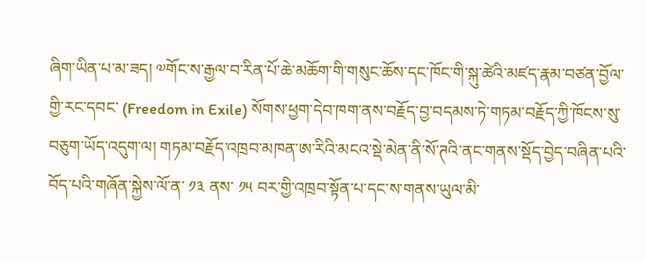ཞིག་ཡིན་པ་མ་ཟད། ༧གོང་ས་རྒྱལ་བ་རིན་པོ་ཆེ་མཆོག་གི་གསུང་ཆོས་དང་ཁོང་གི་སྐུ་ཚེའི་མཛད་རྣམ་བཙན་བྱོལ་གྱི་རང་དབང་ (Freedom in Exile) སོགས་ཕྱག་དེབ་ཁག་ནས་བརྗོད་བྱ་བདམས་ཏེ་གཏམ་བརྗོད་ཀྱི་ཁོངས་སུ་བཅུག་ཡོད་འདུག་ལ། གཏམ་བརྗོད་འཁྲབ་མཁན་ཨ་རིའི་མངའ་སྡེ་མེན་ནི་སོ་ཊའི་ནང་གནས་སྡོད་བྱེད་བཞིན་པའི་བོད་པའི་གཞོན་སྐྱེས་ལོ་ན་ ༡༣ ནས་ ༡༥ བར་གྱི་འཁྲབ་སྟོན་པ་དང་ས་གནས་ཡུལ་མི་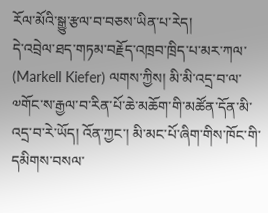རོལ་མོའི་སྒྱུ་རྩལ་བ་བཅས་ཡིན་པ་རེད།
དེ་འབྲེལ་ཐད་གཏམ་བརྗོད་འཁྲབ་ཁྲིད་པ་མར་ཀལ་ (Markell Kiefer) ལགས་ཀྱིས། མི་མི་འདྲ་བ་ལ་༧གོང་ས་རྒྱལ་བ་རིན་པོ་ཆེ་མཆོག་གི་མཚོན་དོན་མི་འདྲ་བ་རེ་ཡོད། འོན་ཀྱང་། མི་མང་པོ་ཞིག་གིས་ཁོང་གི་དམིགས་བསལ་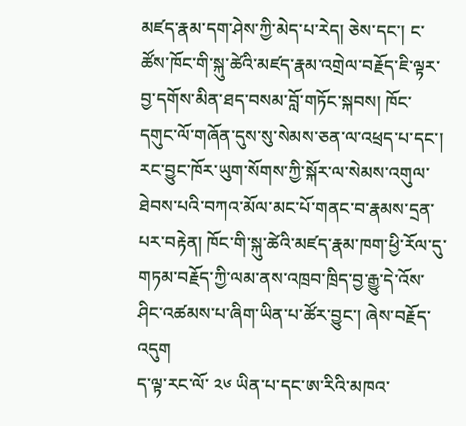མཛད་རྣམ་དག་ཤེས་ཀྱི་མེད་པ་རེད། ཅེས་དང་། ང་ཚོས་ཁོང་གི་སྐུ་ཚེའི་མཛད་རྣམ་འགྲེལ་བརྗོད་ཇི་ལྟར་བྱ་དགོས་མིན་ཐད་བསམ་བློ་གཏོང་སྐབས། ཁོང་དགུང་ལོ་གཞོན་དུས་སུ་སེམས་ཅན་ལ་འཕྲད་པ་དང་། རང་བྱུང་ཁོར་ཡུག་སོགས་ཀྱི་སྐོར་ལ་སེམས་འགུལ་ཐེབས་པའི་བཀའ་མོལ་མང་པོ་གནང་བ་རྣམས་དྲན་པར་བརྟེན། ཁོང་གི་སྐུ་ཚེའི་མཛད་རྣམ་ཁག་ཕྱི་རོལ་དུ་གཏམ་བརྗོད་ཀྱི་ལམ་ནས་འཁྲབ་ཁྲིད་བྱ་རྒྱུ་དེ་འོས་ཤིང་འཚམས་པ་ཞིག་ཡིན་པ་ཚོར་བྱུང་། ཞེས་བརྗོད་འདུག
ད་ལྟ་རང་ལོ་ ༢༦ ཡིན་པ་དང་ཨ་རིའི་མཁའ་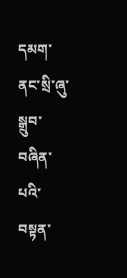དམག་ནང་སྲི་ཞུ་སྒྲུབ་བཞིན་པའི་བསྟན་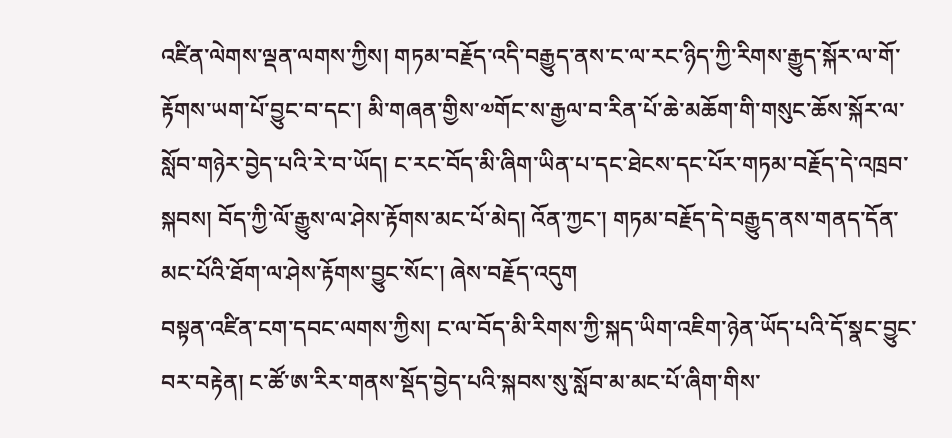འཛིན་ལེགས་ལྡན་ལགས་ཀྱིས། གཏམ་བརྗོད་འདི་བརྒྱུད་ནས་ང་ལ་རང་ཉིད་ཀྱི་རིགས་རྒྱུད་སྐོར་ལ་གོ་རྟོགས་ཡག་པོ་བྱུང་བ་དང་། མི་གཞན་གྱིས་༧གོང་ས་རྒྱལ་བ་རིན་པོ་ཆེ་མཆོག་གི་གསུང་ཆོས་སྐོར་ལ་སློབ་གཉེར་བྱེད་པའི་རེ་བ་ཡོད། ང་རང་བོད་མི་ཞིག་ཡིན་པ་དང་ཐེངས་དང་པོར་གཏམ་བརྗོད་དེ་འཁྲབ་སྐབས། བོད་ཀྱི་ལོ་རྒྱུས་ལ་ཤེས་རྟོགས་མང་པོ་མེད། འོན་ཀྱང་། གཏམ་བརྗོད་དེ་བརྒྱུད་ནས་གནད་དོན་མང་པོའི་ཐོག་ལ་ཤེས་རྟོགས་བྱུང་སོང་། ཞེས་བརྗོད་འདུག
བསྟན་འཛིན་ངག་དབང་ལགས་ཀྱིས། ང་ལ་བོད་མི་རིགས་ཀྱི་སྐད་ཡིག་འཇིག་ཉེན་ཡོད་པའི་དོ་སྣང་བྱུང་བར་བརྟེན། ང་ཚོ་ཨ་རིར་གནས་སྡོད་བྱེད་པའི་སྐབས་སུ་སློབ་མ་མང་པོ་ཞིག་གིས་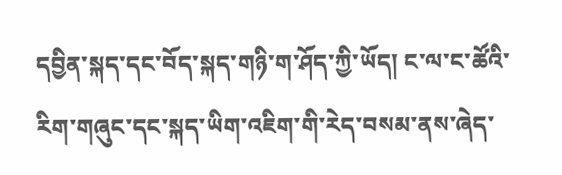དབྱིན་སྐད་དང་བོད་སྐད་གཉི་ག་ཤོད་ཀྱི་ཡོད། ང་ལ་ང་ཚོའི་རིག་གཞུང་དང་སྐད་ཡིག་འཇིག་གི་རེད་བསམ་ནས་ཞེད་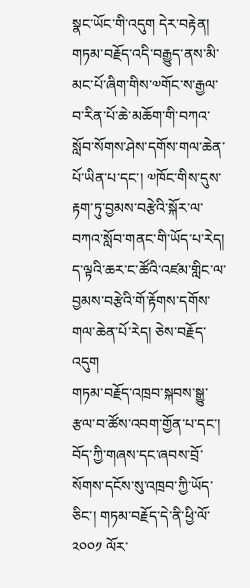སྣང་ཡོང་གི་འདུག དེར་བརྟེན། གཏམ་བརྗོད་འདི་བརྒྱུད་ནས་མི་མང་པོ་ཞིག་གིས་༧གོང་ས་རྒྱལ་བ་རིན་པོ་ཆེ་མཆོག་གི་བཀའ་སློབ་སོགས་ཤེས་དགོས་གལ་ཆེན་པོ་ཡིན་པ་དང་། ༧ཁོང་གིས་དུས་རྟག་ཏུ་བྱམས་བརྩེའི་སྐོར་ལ་བཀའ་སློབ་གནང་གི་ཡོད་པ་རེད། ད་ལྟའི་ཆར་ང་ཚོའི་འཛམ་གླིང་ལ་བྱམས་བརྩེའི་གོ་རྟོགས་དགོས་གལ་ཆེན་པོ་རེད། ཅེས་བརྗོད་འདུག
གཏམ་བརྗོད་འཁྲབ་སྐབས་སྒྱུ་རྩལ་བ་ཚོས་འབག་གྱོན་པ་དང་། བོད་ཀྱི་གཞས་དང་ཞབས་བྲོ་སོགས་དངོས་སུ་འཁྲབ་ཀྱི་ཡོད་ཅིང་། གཏམ་བརྗོད་དེ་ནི་ཕྱི་ལོ་ ༢༠༠༡ ལོར་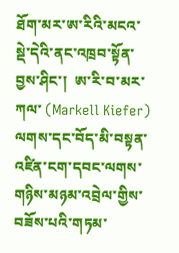ཐོག་མར་ཨ་རིའི་མངའ་སྡེ་དེའི་ནང་འཁྲབ་སྟོན་བྱས་ཤིང་།  ཨ་རི་བ་མར་ཀལ་ (Markell Kiefer) ལགས་དང་བོད་མི་བསྟན་འཛིན་ངག་དབང་ལགས་གཉིས་མཉམ་འབྲེལ་གྱིས་བཟོས་པའི་གཏམ་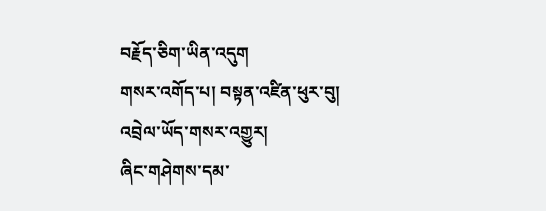བརྗོད་ཅིག་ཡིན་འདུག
གསར་འགོད་པ། བསྟན་འཛིན་ཕུར་བུ།
འབྲེལ་ཡོད་གསར་འགྱུར།
ཞིང་གཤེགས་དམ་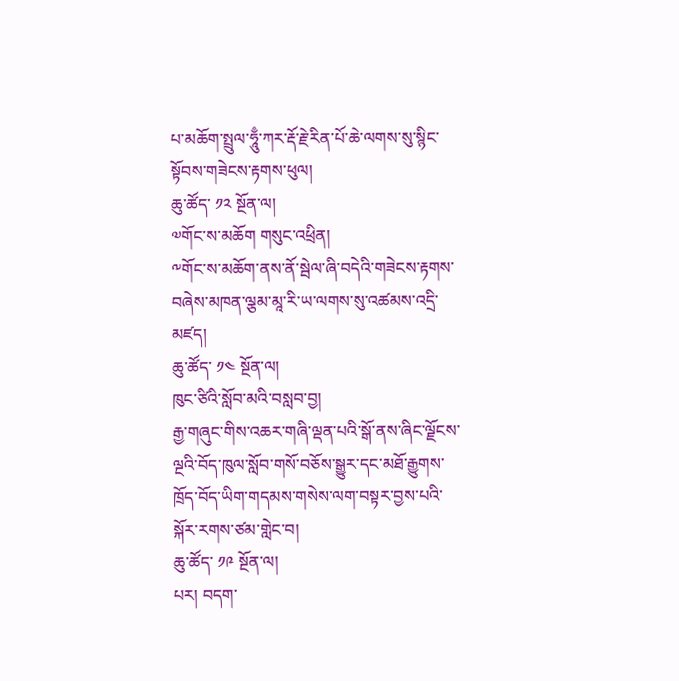པ་མཆོག་སྤྲུལ་ཧཱུྃ་ཀར་རྡོ་རྗེ་རིན་པོ་ཆེ་ལགས་སུ་སྙིང་སྟོབས་གཟེངས་རྟགས་ཕུལ།
ཆུ་ཚོད་ ༡༢ སྔོན་ལ།
༧གོང་ས་མཆོག གསུང་འཕྲིན།
༸གོང་ས་མཆོག་ནས་ནོ་སྦེལ་ཞི་བདེའི་གཟེངས་རྟགས་བཞེས་མཁན་ལྕམ་མཱ་རི་ཡ་ལགས་སུ་འཚམས་འདྲི་མཛད།
ཆུ་ཚོད་ ༡༤ སྔོན་ལ།
ཁུང་ཙིའི་སློབ་མའི་བསླབ་བྱ།
རྒྱ་གཞུང་གིས་འཆར་གཞི་ལྡན་པའི་སྒོ་ནས་ཞིང་ལྗོངས་ལྔའི་བོད་ཁུལ་སློབ་གསོ་བཅོས་སྒྱུར་དང་མཐོ་རྒྱུགས་ཁྲོད་བོད་ཡིག་གདམས་གསེས་ལག་བསྟར་བྱས་པའི་སྐོར་རགས་ཙམ་གླེང་བ།
ཆུ་ཚོད་ ༡༩ སྔོན་ལ།
པར། བདག་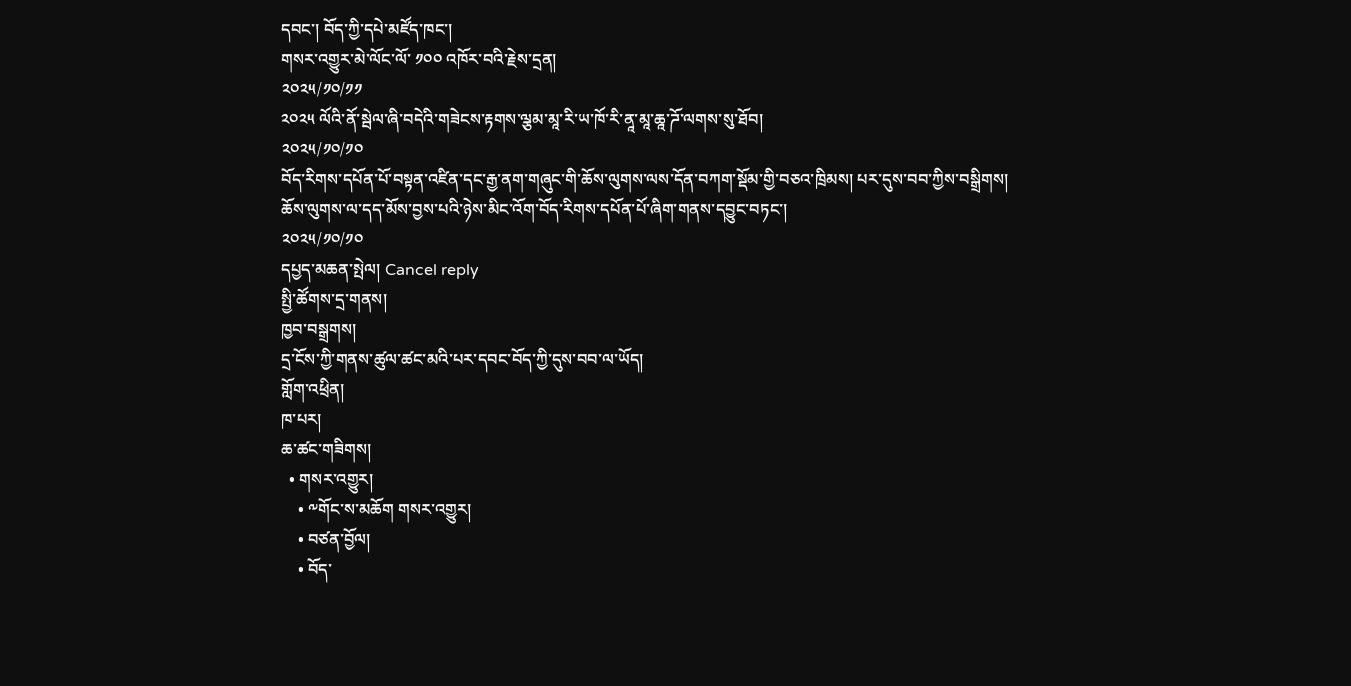དབང་། བོད་ཀྱི་དཔེ་མཛོད་ཁང་།
གསར་འགྱུར་མེ་ལོང་ལོ་ ༡༠༠ འཁོར་བའི་རྗེས་དྲན།
༢༠༢༥/༡༠/༡༡
༢༠༢༥ ལོའི་ནོ་སྦེལ་ཞི་བདེའི་གཟེངས་རྟགས་ལྕམ་མཱ་རི་ཡ་ཁོ་རི་ནཱ་མཱ་ཆཱ་ཌོ་ལགས་སུ་ཐོབ།
༢༠༢༥/༡༠/༡༠
བོད་རིགས་དཔོན་པོ་བསྟན་འཛིན་དང་རྒྱ་ནག་གཞུང་གི་ཆོས་ལུགས་ལས་དོན་བཀག་སྡོམ་གྱི་བཅའ་ཁྲིམས། པར་དུས་བབ་ཀྱིས་བསྒྲིགས།
ཆོས་ལུགས་ལ་དད་མོས་བྱས་པའི་ཉེས་མིང་འོག་བོད་རིགས་དཔོན་པོ་ཞིག་གནས་དབྱུང་བཏང་།
༢༠༢༥/༡༠/༡༠
དཔྱད་མཆན་སྤེལ། Cancel reply
སྤྱི་ཚོགས་དྲ་གནས།
ཁྱབ་བསྒྲགས།
དྲ་ངོས་ཀྱི་གནས་ཚུལ་ཚང་མའི་པར་དབང་བོད་ཀྱི་དུས་བབ་ལ་ཡོད།
གློག་འཕྲིན།
ཁ་པར།
ཆ་ཚང་གཟིགས།
  • གསར་འགྱུར།
    • ༸གོང་ས་མཆོག གསར་འགྱུར།
    • བཙན་བྱོལ།
    • བོད་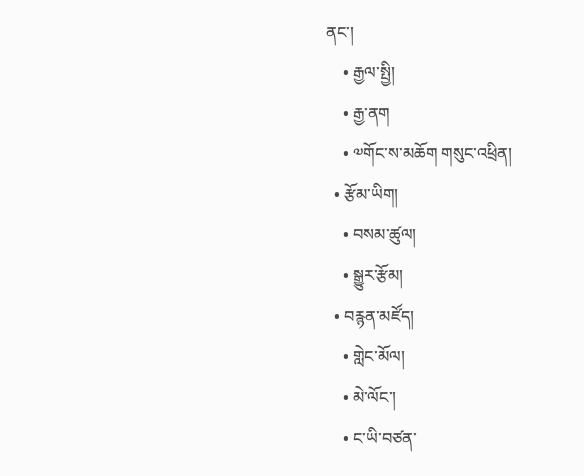ནང་།
    • རྒྱལ་སྤྱི།
    • རྒྱ་ནག
    • ༧གོང་ས་མཆོག གསུང་འཕྲིན།
  • རྩོམ་ཡིག།
    • བསམ་ཚུལ།
    • སྒྱུར་རྩོམ།
  • བརྙན་མཛོད།
    • གླེང་མོལ།
    • མེ་ལོང་།
    • ང་ཡི་བཙན་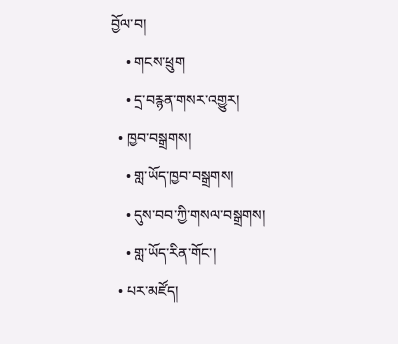བྱོལ་བ།
    • གངས་ཕྲུག
    • དྲ་བརྙན་གསར་འགྱུར།
  • ཁྱབ་བསྒྲགས།
    • གླ་ཡོད་ཁྱབ་བསྒྲགས།
    • དུས་བབ་ཀྱི་གསལ་བསྒྲགས།
    • གླ་ཡོད་རིན་གོང་།
  • པར་མཛོད།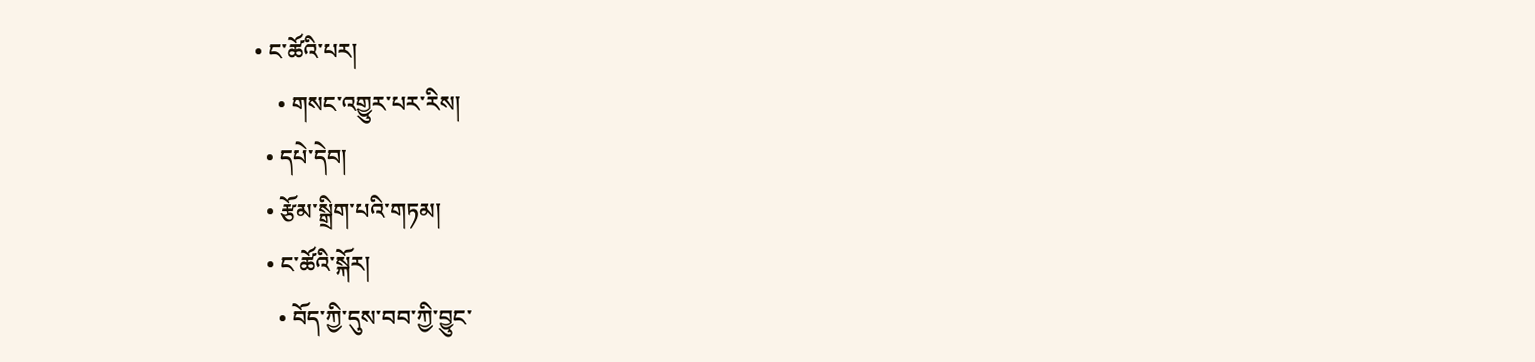• ང་ཚོའི་པར།
    • གསང་འགྱུར་པར་རིས།
  • དཔེ་དེབ།
  • རྩོམ་སྒྲིག་པའི་གཏམ།
  • ང་ཚོའི་སྐོར།
    • བོད་ཀྱི་དུས་བབ་ཀྱི་བྱུང་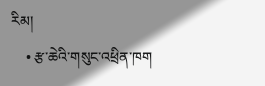རིམ།
    • རྩ་ཆེའི་གསུང་འཕྲིན་ཁག